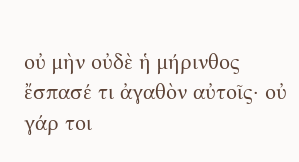οὐ μὴν οὐδὲ ἡ μήρινθος ἔσπασέ τι ἀγαθὸν αὐτοῖς· οὐ γάρ τοι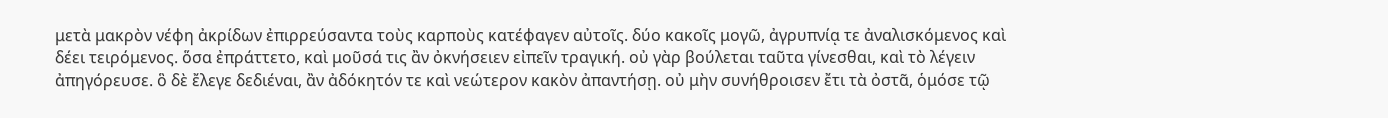μετὰ μακρὸν νέφη ἀκρίδων ἐπιρρεύσαντα τοὺς καρποὺς κατέφαγεν αὐτοῖς. δύο κακοῖς μογῶ, ἀγρυπνίᾳ τε ἀναλισκόμενος καὶ δέει τειρόμενος. ὅσα ἐπράττετο, καὶ μοῦσά τις ἂν ὀκνήσειεν εἰπεῖν τραγική. οὐ γὰρ βούλεται ταῦτα γίνεσθαι, καὶ τὸ λέγειν ἀπηγόρευσε. ὃ δὲ ἔλεγε δεδιέναι, ἂν ἀδόκητόν τε καὶ νεώτερον κακὸν ἀπαντήσῃ. οὐ μὴν συνήθροισεν ἔτι τὰ ὀστᾶ, ὁμόσε τῷ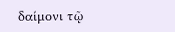δαίμονι τῷ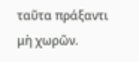ταῦτα πράξαντι μὴ χωρῶν.